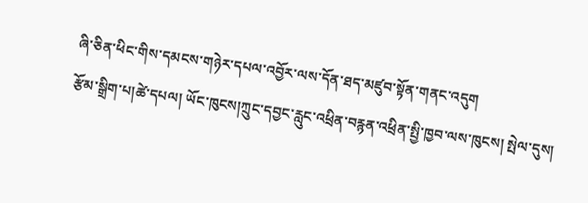ཞི་ཅིན་ཕིང་གིས་དམངས་གཉེར་དཔལ་འབྱོར་ལས་དོན་ཐད་མཛུབ་སྟོན་གནང་འདུག
རྩོམ་སྒྲིག་པ།ཚེ་དཔལ། ཡོང་ཁུངས།ཀྲུང་དབྱང་རླུང་འཕྲིན་བརྙན་འཕྲིན་སྤྱི་ཁྱབ་ལས་ཁུངས། སྤེལ་དུས།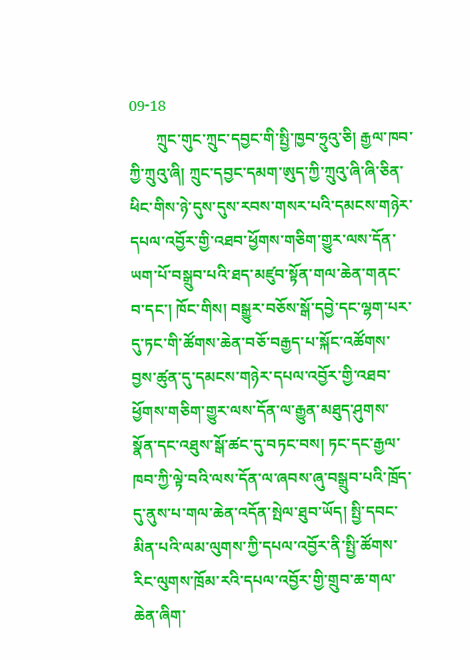09-18
       ཀྲུང་གུང་ཀྲུང་དབྱང་གི་སྤྱི་ཁྱབ་ཧྲུའུ་ཅི། རྒྱལ་ཁབ་ཀྱི་ཀྲུའུ་ཞི། ཀྲུང་དབྱང་དམག་ཨུད་ཀྱི་ཀྲུའུ་ཞི་ཞི་ཅིན་ཕིང་གིས་ཉེ་དུས་དུས་རབས་གསར་པའི་དམངས་གཉེར་དཔལ་འབྱོར་གྱི་འཐབ་ཕྱོགས་གཅིག་གྱུར་ལས་དོན་ཡག་པོ་བསྒྲུབ་པའི་ཐད་མཛུབ་སྟོན་གལ་ཆེན་གནང་བ་དང་། ཁོང་གིས། བསྒྱུར་བཅོས་སྒོ་དབྱེ་དང་ལྷག་པར་དུ་ཏང་གི་ཚོགས་ཆེན་བཅོ་བརྒྱད་པ་སྐོང་འཚོགས་བྱས་ཚུན་དུ་དམངས་གཉེར་དཔལ་འབྱོར་གྱི་འཐབ་ཕྱོགས་གཅིག་གྱུར་ལས་དོན་ལ་རྒྱུན་མཐུད་ཤུགས་སྣོན་དང་འཐུས་སྒོ་ཚང་དུ་བཏང་བས། ཏང་དང་རྒྱལ་ཁབ་ཀྱི་ལྟེ་བའི་ལས་དོན་ལ་ཞབས་ཞུ་བསྒྲུབ་པའི་ཁྲོད་དུ་ནུས་པ་གལ་ཆེན་འདོན་སྤེལ་ཐུབ་ཡོད། སྤྱི་དབང་མིན་པའི་ལམ་ལུགས་ཀྱི་དཔལ་འབྱོར་ནི་སྤྱི་ཚོགས་རིང་ལུགས་ཁྲོམ་རའི་དཔལ་འབྱོར་གྱི་གྲུབ་ཆ་གལ་ཆེན་ཞིག་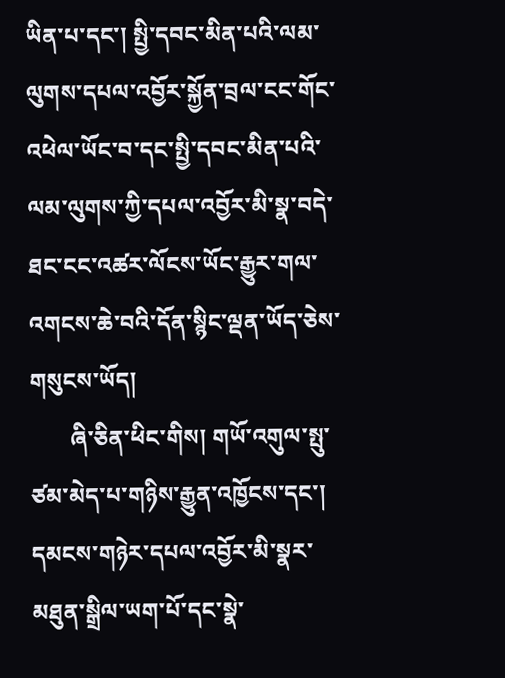ཡིན་པ་དང་། སྤྱི་དབང་མིན་པའི་ལམ་ལུགས་དཔལ་འབྱོར་སྐྱོན་བྲལ་ངང་གོང་འཕེལ་ཡོང་བ་དང་སྤྱི་དབང་མིན་པའི་ལམ་ལུགས་ཀྱི་དཔལ་འབྱོར་མི་སྣ་བདེ་ཐང་ངང་འཚར་ལོངས་ཡོང་རྒྱུར་གལ་འགངས་ཆེ་བའི་དོན་སྙིང་ལྡན་ཡོད་ཅེས་གསུངས་ཡོད།
       ཞི་ཅིན་ཕིང་གིས། གཡོ་འགུལ་སྤུ་ཙམ་མེད་པ་གཉིས་རྒྱུན་འཁྱོངས་དང་། དམངས་གཉེར་དཔལ་འབྱོར་མི་སྣར་མཐུན་སྒྲིལ་ཡག་པོ་དང་སྣེ་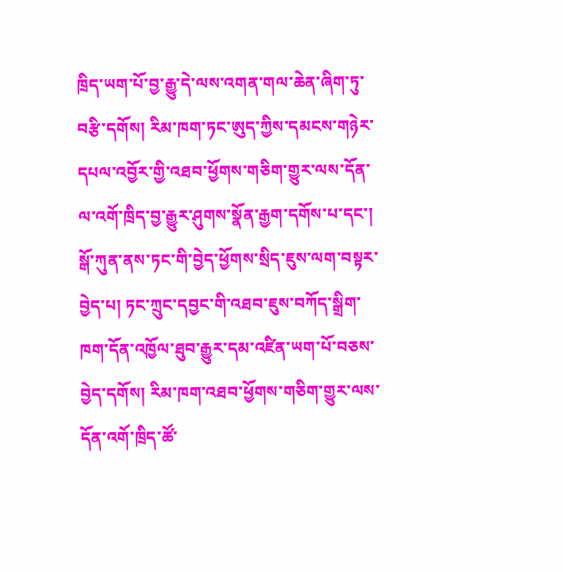ཁྲིད་ཡག་པོ་བྱ་རྒྱུ་དེ་ལས་འགན་གལ་ཆེན་ཞིག་ཏུ་བརྩི་དགོས། རིམ་ཁག་ཏང་ཨུད་ཀྱིས་དམངས་གཉེར་དཔལ་འབྱོར་གྱི་འཐབ་ཕྱོགས་གཅིག་གྱུར་ལས་དོན་ལ་འགོ་ཁྲིད་བྱ་རྒྱུར་ཤུགས་སྣོན་རྒྱག་དགོས་པ་དང་། སྒོ་ཀུན་ནས་ཏང་གི་བྱེད་ཕྱོགས་སྲིད་ཇུས་ལག་བསྟར་བྱེད་པ། ཏང་ཀྲུང་དབྱང་གི་འཐབ་ཇུས་བཀོད་སྒྲིག་ཁག་དོན་འཁྱོལ་ཐུབ་རྒྱུར་དམ་འཛིན་ཡག་པོ་བཅས་བྱེད་དགོས། རིམ་ཁག་འཐབ་ཕྱོགས་གཅིག་གྱུར་ལས་དོན་འགོ་ཁྲིད་ཚོ་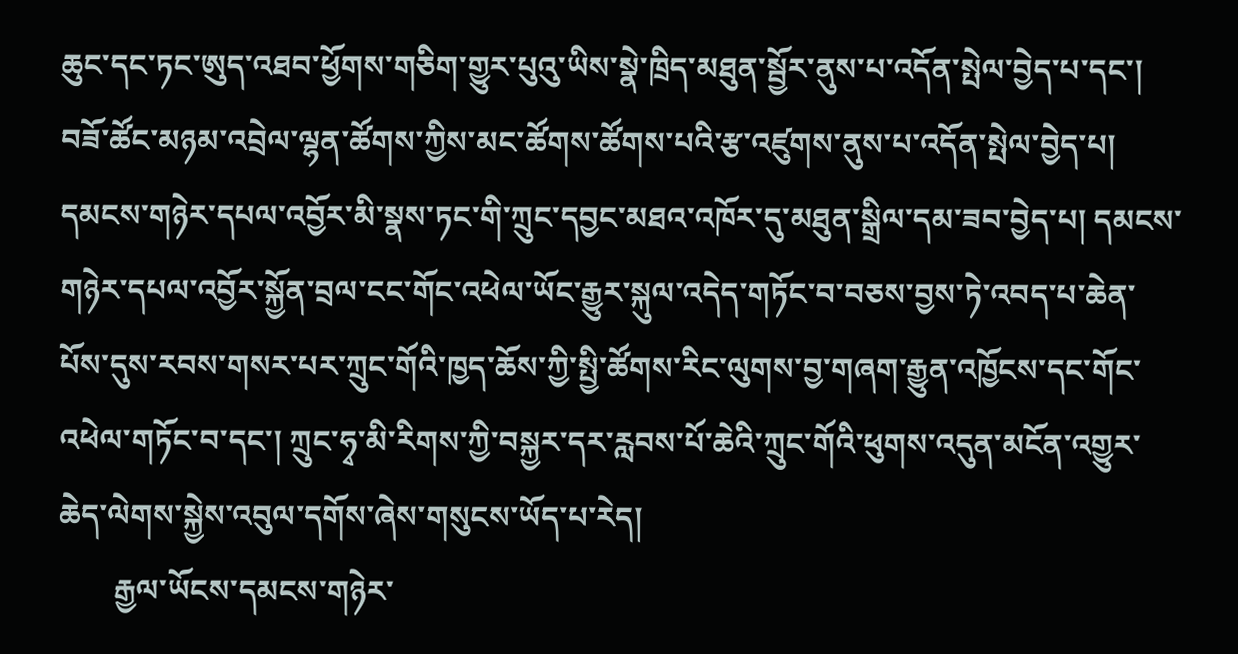ཆུང་དང་ཏང་ཨུད་འཐབ་ཕྱོགས་གཅིག་གྱུར་པུའུ་ཡིས་སྣེ་ཁྲིད་མཐུན་སྦྱོར་ནུས་པ་འདོན་སྤེལ་བྱེད་པ་དང་། བཟོ་ཚོང་མཉམ་འབྲེལ་ལྷན་ཚོགས་ཀྱིས་མང་ཚོགས་ཚོགས་པའི་རྩ་འཛུགས་ནུས་པ་འདོན་སྤེལ་བྱེད་པ། དམངས་གཉེར་དཔལ་འབྱོར་མི་སྣས་ཏང་གི་ཀྲུང་དབྱང་མཐའ་འཁོར་དུ་མཐུན་སྒྲིལ་དམ་ཟབ་བྱེད་པ། དམངས་གཉེར་དཔལ་འབྱོར་སྐྱོན་བྲལ་ངང་གོང་འཕེལ་ཡོང་རྒྱུར་སྐུལ་འདེད་གཏོང་བ་བཅས་བྱས་ཏེ་འབད་པ་ཆེན་པོས་དུས་རབས་གསར་པར་ཀྲུང་གོའི་ཁྱད་ཆོས་ཀྱི་སྤྱི་ཚོགས་རིང་ལུགས་བྱ་གཞག་རྒྱུན་འཁྱོངས་དང་གོང་འཕེལ་གཏོང་བ་དང་། ཀྲུང་ཧྭ་མི་རིགས་ཀྱི་བསྐྱར་དར་རླབས་པོ་ཆེའི་ཀྲུང་གོའི་ཕུགས་འདུན་མངོན་འགྱུར་ཆེད་ལེགས་སྐྱེས་འབུལ་དགོས་ཞེས་གསུངས་ཡོད་པ་རེད།
       རྒྱལ་ཡོངས་དམངས་གཉེར་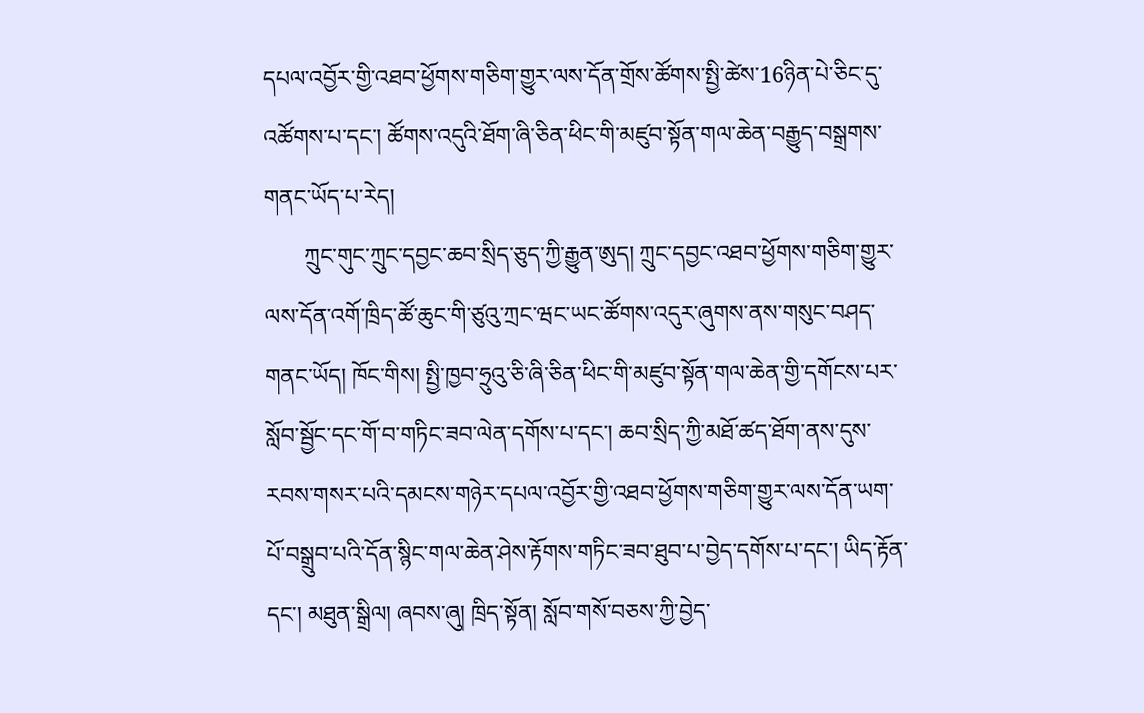དཔལ་འབྱོར་གྱི་འཐབ་ཕྱོགས་གཅིག་གྱུར་ལས་དོན་གྲོས་ཚོགས་སྤྱི་ཚེས་16ཉིན་པེ་ཅིང་དུ་འཚོགས་པ་དང་། ཚོགས་འདུའི་ཐོག་ཞི་ཅིན་ཕིང་གི་མཛུབ་སྟོན་གལ་ཆེན་བརྒྱུད་བསྒྲགས་གནང་ཡོད་པ་རེད།
       ཀྲུང་གུང་ཀྲུང་དབྱང་ཆབ་སྲིད་ཅུད་ཀྱི་རྒྱུན་ཨུད། ཀྲུང་དབྱང་འཐབ་ཕྱོགས་གཅིག་གྱུར་ལས་དོན་འགོ་ཁྲིད་ཚོ་ཆུང་གི་ཙུའུ་ཀྲང་ཝང་ཡང་ཚོགས་འདུར་ཞུགས་ནས་གསུང་བཤད་གནང་ཡོད། ཁོང་གིས། སྤྱི་ཁྱབ་ཧྲུའུ་ཅི་ཞི་ཅིན་ཕིང་གི་མཛུབ་སྟོན་གལ་ཆེན་གྱི་དགོངས་པར་སློབ་སྦྱོང་དང་གོ་བ་གཏིང་ཟབ་ལེན་དགོས་པ་དང་། ཆབ་སྲིད་ཀྱི་མཐོ་ཚད་ཐོག་ནས་དུས་རབས་གསར་པའི་དམངས་གཉེར་དཔལ་འབྱོར་གྱི་འཐབ་ཕྱོགས་གཅིག་གྱུར་ལས་དོན་ཡག་པོ་བསྒྲུབ་པའི་དོན་སྙིང་གལ་ཆེན་ཤེས་རྟོགས་གཏིང་ཟབ་ཐུབ་པ་བྱེད་དགོས་པ་དང་། ཡིད་རྟོན་དང་། མཐུན་སྒྲིལ། ཞབས་ཞུ། ཁྲིད་སྟོན། སློབ་གསོ་བཅས་ཀྱི་བྱེད་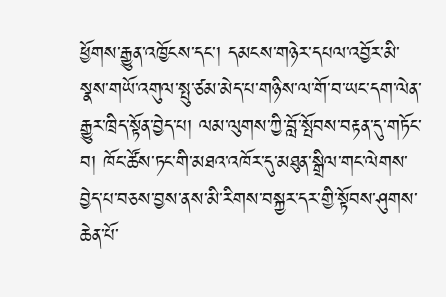ཕྱོགས་རྒྱུན་འཁྱོངས་དང་། དམངས་གཉེར་དཔལ་འབྱོར་མི་སྣས་གཡོ་འགུལ་སྤུ་ཙམ་མེད་པ་གཉིས་ལ་གོ་བ་ཡང་དག་ལེན་རྒྱུར་ཁྲིད་སྟོན་བྱེད་པ། ལམ་ལུགས་ཀྱི་བློ་སྤོབས་བརྟན་དུ་གཏོང་བ། ཁོང་ཚོས་ཏང་གི་མཐའ་འཁོར་དུ་མཐུན་སྒྲིལ་གང་ལེགས་བྱེད་པ་བཅས་བྱས་ནས་མི་རིགས་བསྐྱར་དར་གྱི་སྟོབས་ཤུགས་ཆེན་པོ་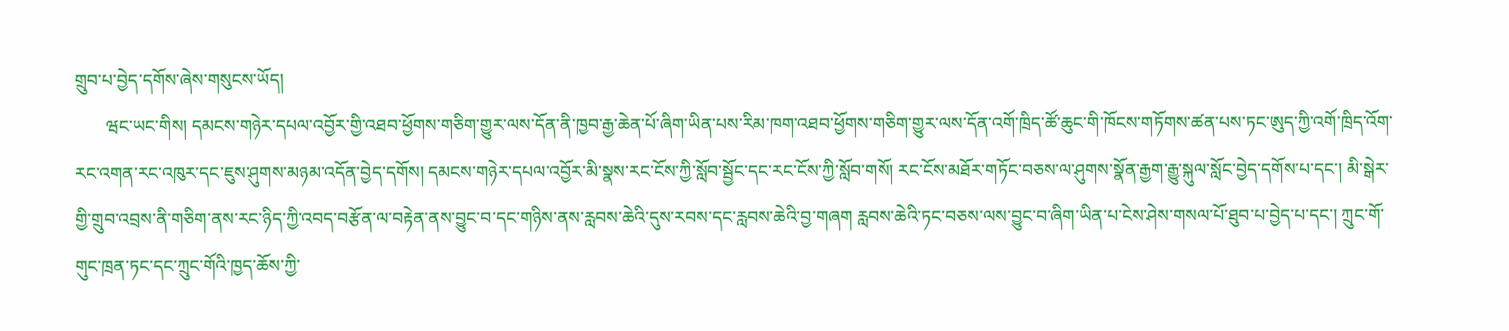གྲུབ་པ་བྱེད་དགོས་ཞེས་གསུངས་ཡོད།
       ཝང་ཡང་གིས། དམངས་གཉེར་དཔལ་འབྱོར་གྱི་འཐབ་ཕྱོགས་གཅིག་གྱུར་ལས་དོན་ནི་ཁྱབ་རྒྱ་ཆེན་པོ་ཞིག་ཡིན་པས་རིམ་ཁག་འཐབ་ཕྱོགས་གཅིག་གྱུར་ལས་དོན་འགོ་ཁྲིད་ཚོ་ཆུང་གི་ཁོངས་གཏོགས་ཚན་པས་ཏང་ཨུད་ཀྱི་འགོ་ཁྲིད་འོག་རང་འགན་རང་འཁུར་དང་ཇུས་ཤུགས་མཉམ་འདོན་བྱེད་དགོས། དམངས་གཉེར་དཔལ་འབྱོར་མི་སྣས་རང་ངོས་ཀྱི་སློབ་སྦྱོང་དང་རང་ངོས་ཀྱི་སློབ་གསོ། རང་ངོས་མཐོར་གཏོང་བཅས་ལ་ཤུགས་སྣོན་རྒྱག་རྒྱུ་སྐུལ་སློང་བྱེད་དགོས་པ་དང་། མི་སྒེར་གྱི་གྲུབ་འབྲས་ནི་གཅིག་ནས་རང་ཉིད་ཀྱི་འབད་བརྩོན་ལ་བརྟེན་ནས་བྱུང་བ་དང་གཉིས་ནས་རླབས་ཆེའི་དུས་རབས་དང་རླབས་ཆེའི་བྱ་གཞག རླབས་ཆེའི་ཏང་བཅས་ལས་བྱུང་བ་ཞིག་ཡིན་པ་ངེས་ཤེས་གསལ་པོ་ཐུབ་པ་བྱེད་པ་དང་། ཀྲུང་གོ་གུང་ཁྲན་ཏང་དང་ཀྲུང་གོའི་ཁྱད་ཆོས་ཀྱི་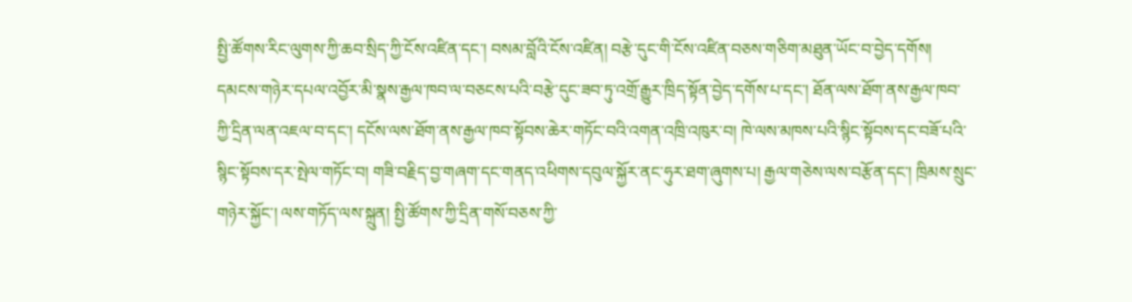སྤྱི་ཚོགས་རིང་ལུགས་ཀྱི་ཆབ་སྲིད་ཀྱི་ངོས་འཛིན་དང་། བསམ་བློའི་ངོས་འཛིན། བརྩེ་དུང་གི་ངོས་འཛིན་བཅས་གཅིག་མཐུན་ཡོང་བ་བྱེད་དགོས། དམངས་གཉེར་དཔལ་འབྱོར་མི་སྣས་རྒྱལ་ཁབ་ལ་བཅངས་པའི་བརྩེ་དུང་ཟབ་ཏུ་འགྲོ་རྒྱུར་ཁྲིད་སྟོན་བྱེད་དགོས་པ་དང་། ཐོན་ལས་ཐོག་ནས་རྒྱལ་ཁབ་ཀྱི་དྲིན་ལན་འཇལ་བ་དང་། དངོས་ལས་ཐོག་ནས་རྒྱལ་ཁབ་སྟོབས་ཆེར་གཏོང་བའི་འགན་འཁྲི་འཁུར་བ། ཁེ་ལས་མཁས་པའི་སྙིང་སྟོབས་དང་བཟོ་པའི་སྙིང་སྟོབས་དར་སྤེལ་གཏོང་བ། གཟི་བརྗིད་བྱ་གཞག་དང་གནད་འཕིགས་དབུལ་སྐྱོར་ནང་ཧུར་ཐག་ཞུགས་པ། རྒྱལ་གཅེས་ལས་བརྩོན་དང་། ཁྲིམས་སྲུང་གཉེར་སྐྱོང་། ལས་གཏོད་ལས་སྐྲུན། སྤྱི་ཚོགས་ཀྱི་དྲིན་གསོ་བཅས་ཀྱི་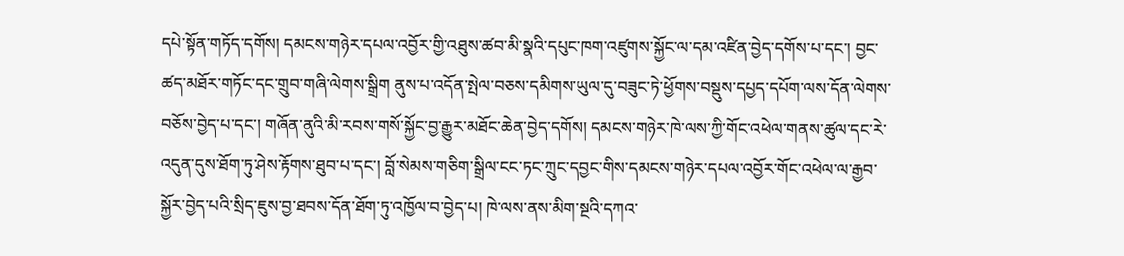དཔེ་སྟོན་གཏོད་དགོས། དམངས་གཉེར་དཔལ་འབྱོར་གྱི་འཐུས་ཚབ་མི་སྣའི་དཔུང་ཁག་འཛུགས་སྐྱོང་ལ་དམ་འཛིན་བྱེད་དགོས་པ་དང་། བྱང་ཚད་མཐོར་གཏོང་དང་གྲུབ་གཞི་ལེགས་སྒྲིག ནུས་པ་འདོན་སྤེལ་བཅས་དམིགས་ཡུལ་དུ་བཟུང་ཏེ་ཕྱོགས་བསྡུས་དཔྱད་དཔོག་ལས་དོན་ལེགས་བཅོས་བྱེད་པ་དང་། གཞོན་ནུའི་མི་རབས་གསོ་སྐྱོང་བྱ་རྒྱུར་མཐོང་ཆེན་བྱེད་དགོས། དམངས་གཉེར་ཁེ་ལས་ཀྱི་གོང་འཕེལ་གནས་ཚུལ་དང་རེ་འདུན་དུས་ཐོག་ཏུ་ཤེས་རྟོགས་ཐུབ་པ་དང་། བློ་སེམས་གཅིག་སྒྲིལ་ངང་ཏང་ཀྲུང་དབྱང་གིས་དམངས་གཉེར་དཔལ་འབྱོར་གོང་འཕེལ་ལ་རྒྱབ་སྐྱོར་བྱེད་པའི་སྲིད་ཇུས་བྱ་ཐབས་དོན་ཐོག་ཏུ་འཁྱོལ་བ་བྱེད་པ། ཁེ་ལས་ནས་མིག་སྔའི་དཀའ་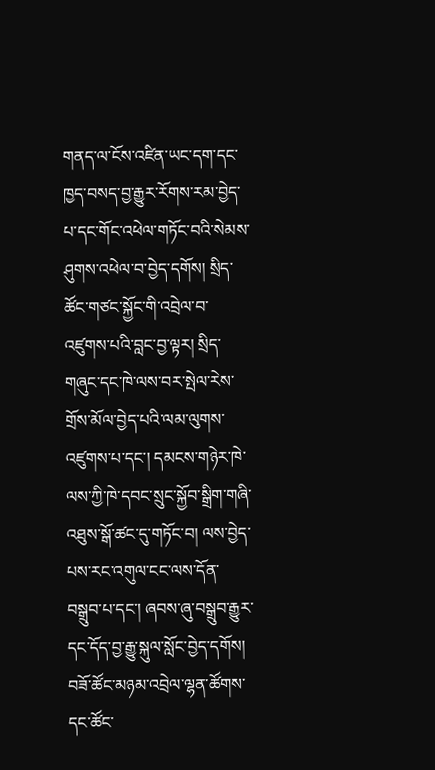གནད་ལ་ངོས་འཛིན་ཡང་དག་དང་ཁྱད་བསད་བྱ་རྒྱུར་རོགས་རམ་བྱེད་པ་དང་གོང་འཕེལ་གཏོང་བའི་སེམས་ཤུགས་འཕེལ་བ་བྱེད་དགོས། སྲིད་ཚོང་གཙང་སྐྱོང་གི་འབྲེལ་བ་འཛུགས་པའི་བླང་བྱ་ལྟར། སྲིད་གཞུང་དང་ཁེ་ལས་བར་སྤེལ་རེས་གྲོས་མོལ་བྱེད་པའི་ལམ་ལུགས་འཛུགས་པ་དང་། དམངས་གཉེར་ཁེ་ལས་ཀྱི་ཁེ་དབང་སྲུང་སྐྱོབ་སྒྲིག་གཞི་འཐུས་སྒོ་ཚང་དུ་གཏོང་བ། ལས་བྱེད་པས་རང་འགུལ་ངང་ལས་དོན་བསྒྲུབ་པ་དང་། ཞབས་ཞུ་བསྒྲུབ་རྒྱུར་དང་དོད་བྱ་རྒྱུ་སྐུལ་སློང་བྱེད་དགོས། བཟོ་ཚོང་མཉམ་འབྲེལ་ལྷན་ཚོགས་དང་ཚོང་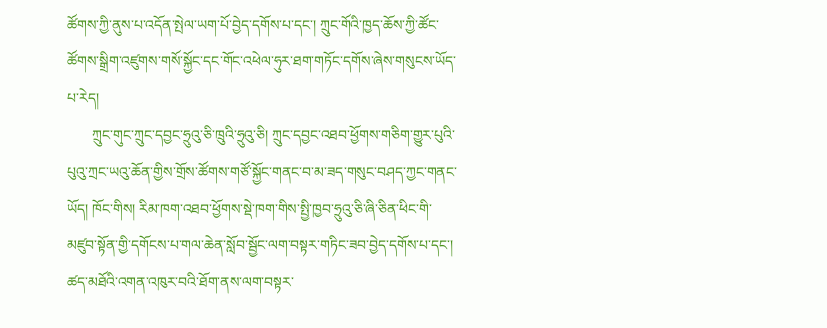ཚོགས་ཀྱི་ནུས་པ་འདོན་སྤེལ་ཡག་པོ་བྱེད་དགོས་པ་དང་། ཀྲུང་གོའི་ཁྱད་ཆོས་ཀྱི་ཚོང་ཚོགས་སྒྲིག་འཛུགས་གསོ་སྐྱོང་དང་གོང་འཕེལ་ཧུར་ཐག་གཏོང་དགོས་ཞེས་གསུངས་ཡོད་པ་རེད།
       ཀྲུང་གུང་ཀྲུང་དབྱང་ཧྲུའུ་ཅི་ཁྲུའི་ཧྲུའུ་ཅི། ཀྲུང་དབྱང་འཐབ་ཕྱོགས་གཅིག་གྱུར་པུའི་པུའུ་ཀྲང་ཡའུ་ཆོན་གྱིས་གྲོས་ཚོགས་གཙོ་སྐྱོང་གནང་བ་མ་ཟད་གསུང་བཤད་ཀྱང་གནང་ཡོད། ཁོང་གིས། རིམ་ཁག་འཐབ་ཕྱོགས་སྡེ་ཁག་གིས་སྤྱི་ཁྱབ་ཧྲུའུ་ཅི་ཞི་ཅིན་ཕིང་གི་མཛུབ་སྟོན་གྱི་དགོངས་པ་གལ་ཆེན་སློབ་སྦྱོང་ལག་བསྟར་གཏིང་ཟབ་བྱེད་དགོས་པ་དང་། ཚད་མཐོའི་འགན་འཁུར་བའི་ཐོག་ནས་ལག་བསྟར་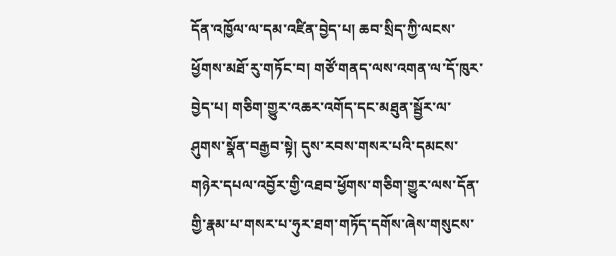དོན་འཁྱོལ་ལ་དམ་འཛིན་བྱེད་པ། ཆབ་སྲིད་ཀྱི་ལངས་ཕྱོགས་མཐོ་རུ་གཏོང་བ། གཙོ་གནད་ལས་འགན་ལ་དོ་ཁུར་བྱེད་པ། གཅིག་གྱུར་འཆར་འགོད་དང་མཐུན་སྦྱོར་ལ་ཤུགས་སྣོན་བརྒྱབ་སྟེ། དུས་རབས་གསར་པའི་དམངས་གཉེར་དཔལ་འབྱོར་གྱི་འཐབ་ཕྱོགས་གཅིག་གྱུར་ལས་དོན་གྱི་རྣམ་པ་གསར་པ་ཧུར་ཐག་གཏོད་དགོས་ཞེས་གསུངས་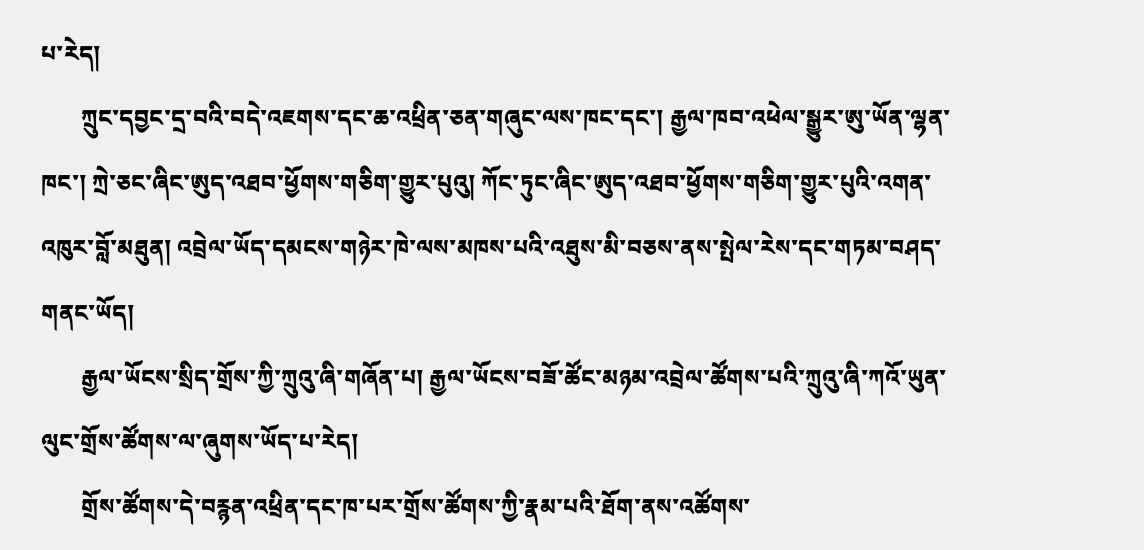པ་རེད།
       ཀྲུང་དབྱང་དྲ་བའི་བདེ་འཇགས་དང་ཆ་འཕྲིན་ཅན་གཞུང་ལས་ཁང་དང་། རྒྱལ་ཁབ་འཕེལ་སྒྱུར་ཨུ་ཡོན་ལྷན་ཁང་། ཀྲེ་ཅང་ཞིང་ཨུད་འཐབ་ཕྱོགས་གཅིག་གྱུར་པུའུ། ཀོང་ཏུང་ཞིང་ཨུད་འཐབ་ཕྱོགས་གཅིག་གྱུར་པུའི་འགན་འཁུར་བློ་མཐུན། འབྲེལ་ཡོད་དམངས་གཉེར་ཁེ་ལས་མཁས་པའི་འཐུས་མི་བཅས་ནས་སྤེལ་རེས་དང་གཏམ་བཤད་གནང་ཡོད།
       རྒྱལ་ཡོངས་སྲིད་གྲོས་ཀྱི་ཀྲུའུ་ཞི་གཞོན་པ། རྒྱལ་ཡོངས་བཟོ་ཚོང་མཉམ་འབྲེལ་ཚོགས་པའི་ཀྲུའུ་ཞི་ཀའོ་ཡུན་ལུང་གྲོས་ཚོགས་ལ་ཞུགས་ཡོད་པ་རེད།
       གྲོས་ཚོགས་དེ་བརྙན་འཕྲིན་དང་ཁ་པར་གྲོས་ཚོགས་ཀྱི་རྣམ་པའི་ཐོག་ནས་འཚོགས་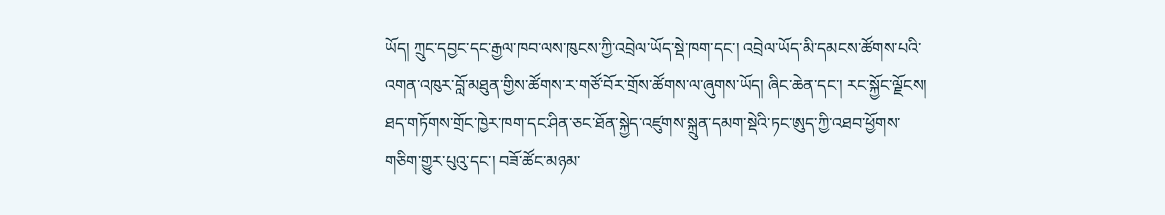ཡོད། ཀྲུང་དབྱང་དང་རྒྱལ་ཁབ་ལས་ཁུངས་ཀྱི་འབྲེལ་ཡོད་སྡེ་ཁག་དང་། འབྲེལ་ཡོད་མི་དམངས་ཚོགས་པའི་འགན་འཁུར་བློ་མཐུན་གྱིས་ཚོགས་ར་གཙོ་བོར་གྲོས་ཚོགས་ལ་ཞུགས་ཡོད། ཞིང་ཆེན་དང་། རང་སྐྱོང་ལྗོངས། ཐད་གཏོགས་གྲོང་ཁྱེར་ཁག་དང་ཤིན་ཅང་ཐོན་སྐྱེད་འཛུགས་སྐྲུན་དམག་སྡེའི་ཏང་ཨུད་ཀྱི་འཐབ་ཕྱོགས་གཅིག་གྱུར་པུའུ་དང་། བཟོ་ཚོང་མཉམ་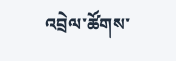འབྲེལ་ཚོགས་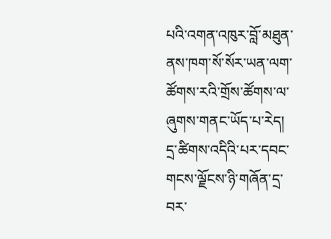པའི་འགན་འཁུར་བློ་མཐུན་ནས་ཁག་སོ་སོར་ཡན་ལག་ཚོགས་རའི་གྲོས་ཚོགས་ལ་ཞུགས་གནང་ཡོད་པ་རེད།
དྲ་ཚིགས་འདིའི་པར་དབང་གངས་ལྗོངས་ཉི་གཞོན་དྲ་བར་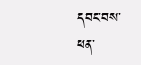དབང་བས་ཕན་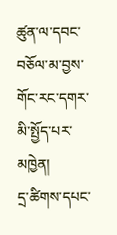ཚུན་ལ་དབང་བཅོལ་མ་བྱས་གོང་རང་དགར་མི་སྤྱོད་པར་མཁྱེན།
དྲ་ཚིགས་དཔང་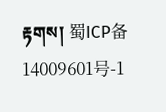རྟགས། 蜀ICP备14009601号-1